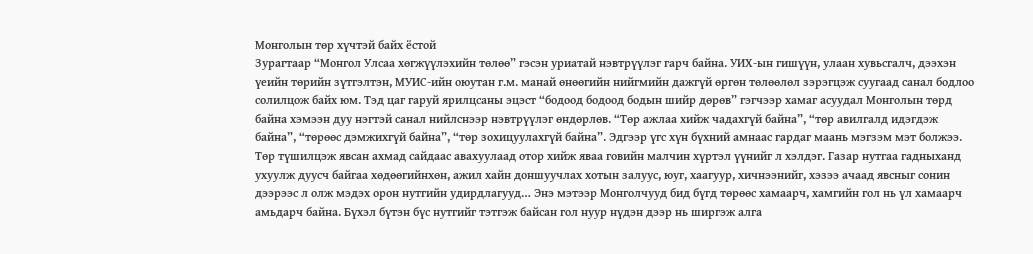Монголын төр хүчтэй байх ёстой
Зурагтаар “Монгол Улсаа хөгжүүлэхийн төлөө” гэсэн уриатай нэвтрүүлэг гарч байна. УИХ-ын гишүүн, улаан хувьсгалч, дээхэн үеийн төрийн зүтгэлтэн, МУИС-ийн оюутан г.м. манай өнөөгийн нийгмийн дажгүй өргөн төлөөлөл зэрэгцэж суугаад санал бодлоо солилцож байх юм. Тэд цаг гаруй ярилцсаны эцэст “бодоод бодоод бодын шийр дөрөв” гэгчээр хамаг асуудал Монголын төрд байна хэмээн дуу нэгтэй санал нийлснээр нэвтрүүлэг өндөрлөв. “Төр ажлаа хийж чадахгүй байна”, “төр авилгалд идэгдэж байна”, “төрөөс дэмжихгүй байна”, “төр зохицуулахгүй байна”. Эдгээр үгс хүн бүхний амнаас гардаг маань мэгзэм мэт болжээ. Төр түшилцэж явсан ахмад сайдаас авахуулаад отор хийж яваа говийн малчин хүртэл үүнийг л хэлдэг. Газар нутгаа гадныханд ухуулж дуусч байгаа хөдөөгийнхөн, ажил хайн доншуучлах хотын залуус, юуг, хаагуур, хичнээнийг, хэзээ ачаад явсныг сонин дээрээс л олж мэдэх орон нутгийн удирдлагууд… Энэ мэтээр Монголчууд бид бүгд төрөөс хамаарч, хамгийн гол нь үл хамаарч амьдарч байна. Бүхэл бүтэн бүс нутгийг тэтгэж байсан гол нуур нүдэн дээр нь ширгэж алга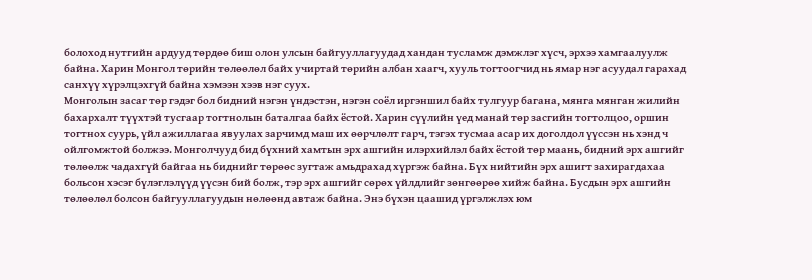болоход нутгийн ардууд төрдөө биш олон улсын байгууллагуудад хандан тусламж дэмжлэг хүсч, эрхээ хамгаалуулж байна. Харин Монгол төрийн төлөөлөл байх учиртай төрийн албан хаагч, хууль тогтоогчид нь ямар нэг асуудал гарахад санхүү хүрэлцэхгүй байна хэмээн хээв нэг суух.
Монголын засаг төр гэдэг бол бидний нэгэн үндэстэн, нэгэн соёл иргэншил байх тулгуур багана, мянга мянган жилийн бахархалт түүхтэй тусгаар тогтнолын баталгаа байх ёстой. Харин сүүлийн үед манай төр засгийн тогтолцоо, оршин тогтнох суурь, үйл ажиллагаа явуулах зарчимд маш их өөрчлөлт гарч, тэгэх тусмаа асар их доголдол үүссэн нь хэнд ч ойлгомжтой болжээ. Монголчууд бид бүхний хамтын эрх ашгийн илэрхийлэл байх ёстой төр маань, бидний эрх ашгийг төлөөлж чадахгүй байгаа нь биднийг төрөөс зугтаж амьдрахад хүргэж байна. Бүх нийтийн эрх ашигт захирагдахаа больсон хэсэг бүлэглэлүүд үүсэн бий болж, тэр эрх ашгийг сөрөх үйлдлийг зөнгөөрөө хийж байна. Бусдын эрх ашгийн төлөөлөл болсон байгууллагуудын нөлөөнд автаж байна. Энэ бүхэн цаашид үргэлжлэх юм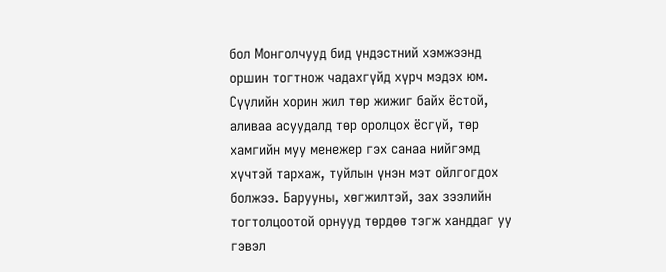бол Монголчууд бид үндэстний хэмжээнд оршин тогтнож чадахгүйд хүрч мэдэх юм.
Сүүлийн хорин жил төр жижиг байх ёстой, аливаа асуудалд төр оролцох ёсгүй, төр хамгийн муу менежер гэх санаа нийгэмд хүчтэй тархаж, туйлын үнэн мэт ойлгогдох болжээ. Барууны, хөгжилтэй, зах зээлийн тогтолцоотой орнууд төрдөө тэгж ханддаг уу гэвэл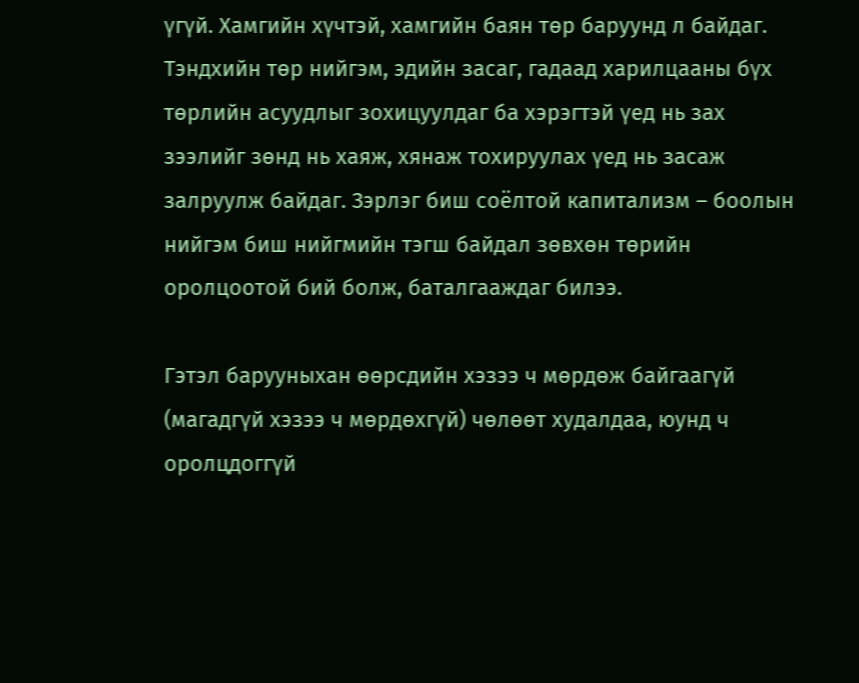үгүй. Хамгийн хүчтэй, хамгийн баян төр баруунд л байдаг. Тэндхийн төр нийгэм, эдийн засаг, гадаад харилцааны бүх төрлийн асуудлыг зохицуулдаг ба хэрэгтэй үед нь зах зээлийг зөнд нь хаяж, хянаж тохируулах үед нь засаж залруулж байдаг. Зэрлэг биш соёлтой капитализм – боолын нийгэм биш нийгмийн тэгш байдал зөвхөн төрийн оролцоотой бий болж, баталгааждаг билээ.

Гэтэл барууныхан өөрсдийн хэзээ ч мөрдөж байгаагүй (магадгүй хэзээ ч мөрдөхгүй) чөлөөт худалдаа, юунд ч оролцдоггүй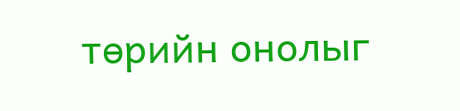төрийн онолыг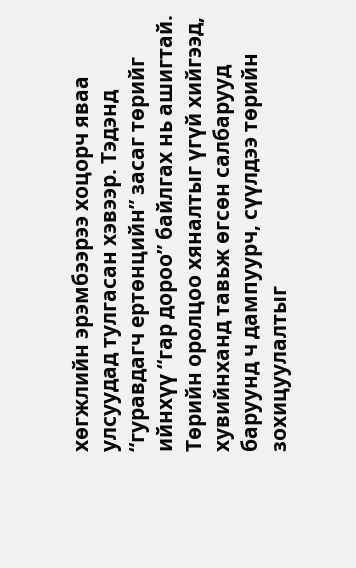хөгжлийн эрэмбээрээ хоцорч яваа улсуудад тулгасан хэвээр. Тэдэнд “гуравдагч ертөнцийн” засаг төрийг ийнхүү “гар дороо” байлгах нь ашигтай. Төрийн оролцоо хяналтыг үгүй хийгээд, хувийнханд тавьж өгсөн салбарууд баруунд ч дампуурч, сүүлдээ төрийн зохицуулалтыг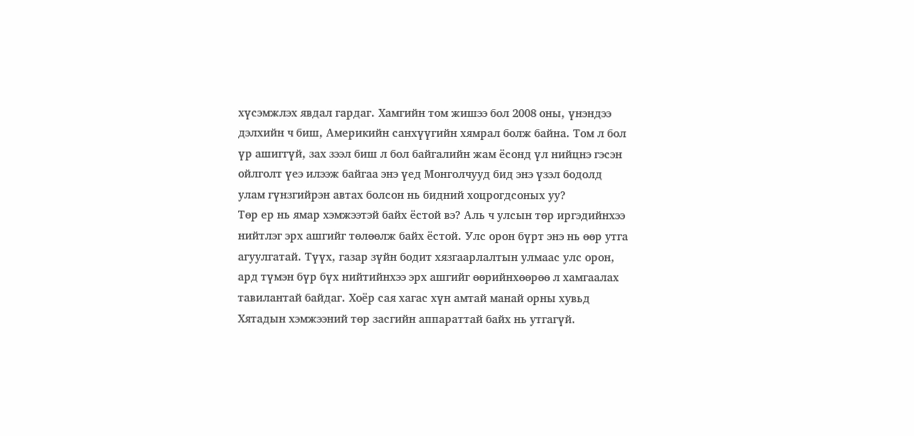хүсэмжлэх явдал гардаг. Хамгийн том жишээ бол 2008 оны, үнэндээ дэлхийн ч биш, Америкийн санхүүгийн хямрал болж байна. Том л бол үр ашиггүй, зах зээл биш л бол байгалийн жам ёсонд үл нийцнэ гэсэн ойлголт үеэ илээж байгаа энэ үед Монголчууд бид энэ үзэл бодолд улам гүнзгийрэн автах болсон нь бидний хоцрогдсоных уу?
Төр ер нь ямар хэмжээтэй байх ёстой вэ? Аль ч улсын төр иргэдийнхээ нийтлэг эрх ашгийг төлөөлж байх ёстой. Улс орон бүрт энэ нь өөр утга агуулгатай. Түүх, газар зүйн бодит хязгаарлалтын улмаас улс орон, ард түмэн бүр бүх нийтийнхээ эрх ашгийг өөрийнхөөрөө л хамгаалах тавилантай байдаг. Хоёр сая хагас хүн амтай манай орны хувьд Хятадын хэмжээний төр засгийн аппараттай байх нь утгагүй.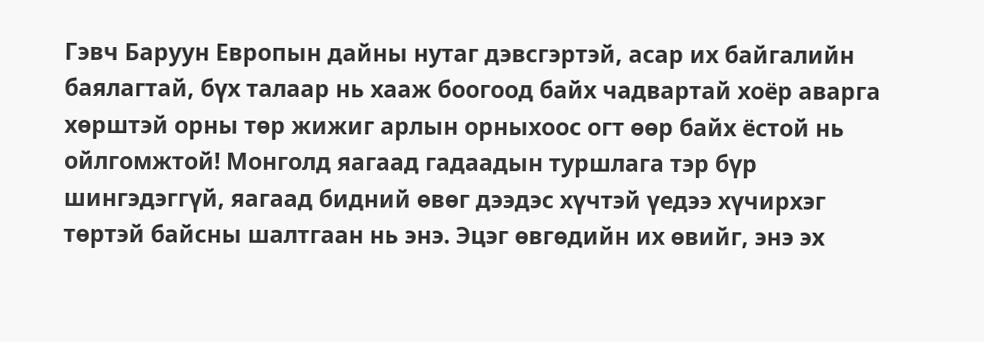Гэвч Баруун Европын дайны нутаг дэвсгэртэй, асар их байгалийн баялагтай, бүх талаар нь хааж боогоод байх чадвартай хоёр аварга хөрштэй орны төр жижиг арлын орныхоос огт өөр байх ёстой нь ойлгомжтой! Монголд яагаад гадаадын туршлага тэр бүр шингэдэггүй, яагаад бидний өвөг дээдэс хүчтэй үедээ хүчирхэг төртэй байсны шалтгаан нь энэ. Эцэг өвгөдийн их өвийг, энэ эх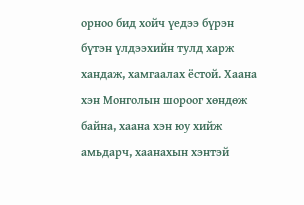орноо бид хойч үедээ бүрэн бүтэн үлдээхийн тулд харж хандаж, хамгаалах ёстой. Хаана хэн Монголын шороог хөндөж байна, хаана хэн юу хийж амьдарч, хаанахын хэнтэй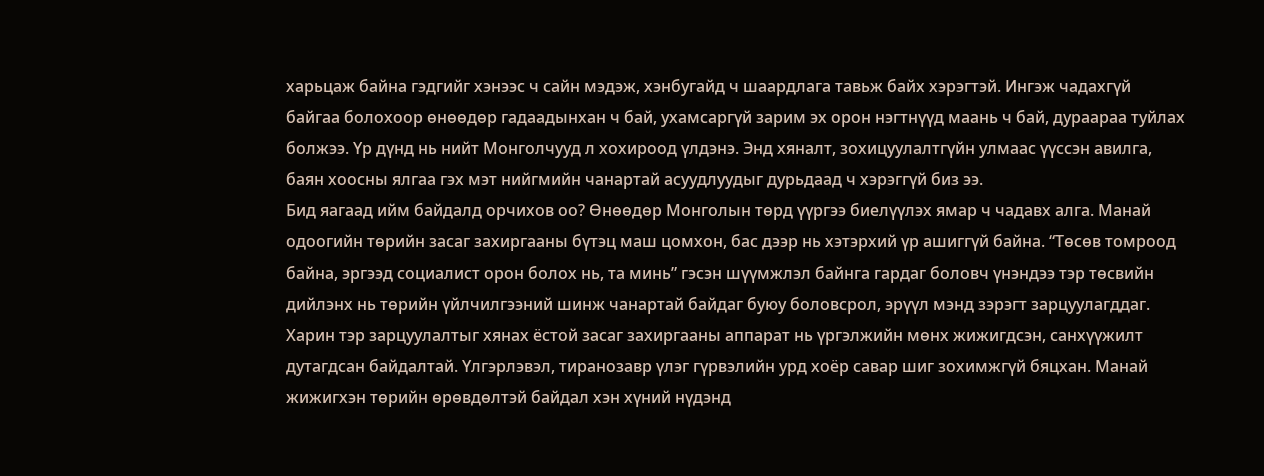харьцаж байна гэдгийг хэнээс ч сайн мэдэж, хэнбугайд ч шаардлага тавьж байх хэрэгтэй. Ингэж чадахгүй байгаа болохоор өнөөдөр гадаадынхан ч бай, ухамсаргүй зарим эх орон нэгтнүүд маань ч бай, дураараа туйлах болжээ. Үр дүнд нь нийт Монголчууд л хохироод үлдэнэ. Энд хяналт, зохицуулалтгүйн улмаас үүссэн авилга, баян хоосны ялгаа гэх мэт нийгмийн чанартай асуудлуудыг дурьдаад ч хэрэггүй биз ээ.
Бид яагаад ийм байдалд орчихов оо? Өнөөдөр Монголын төрд үүргээ биелүүлэх ямар ч чадавх алга. Манай одоогийн төрийн засаг захиргааны бүтэц маш цомхон, бас дээр нь хэтэрхий үр ашиггүй байна. “Төсөв томроод байна, эргээд социалист орон болох нь, та минь” гэсэн шүүмжлэл байнга гардаг боловч үнэндээ тэр төсвийн дийлэнх нь төрийн үйлчилгээний шинж чанартай байдаг буюу боловсрол, эрүүл мэнд зэрэгт зарцуулагддаг. Харин тэр зарцуулалтыг хянах ёстой засаг захиргааны аппарат нь үргэлжийн мөнх жижигдсэн, санхүүжилт дутагдсан байдалтай. Үлгэрлэвэл, тиранозавр үлэг гүрвэлийн урд хоёр савар шиг зохимжгүй бяцхан. Манай жижигхэн төрийн өрөвдөлтэй байдал хэн хүний нүдэнд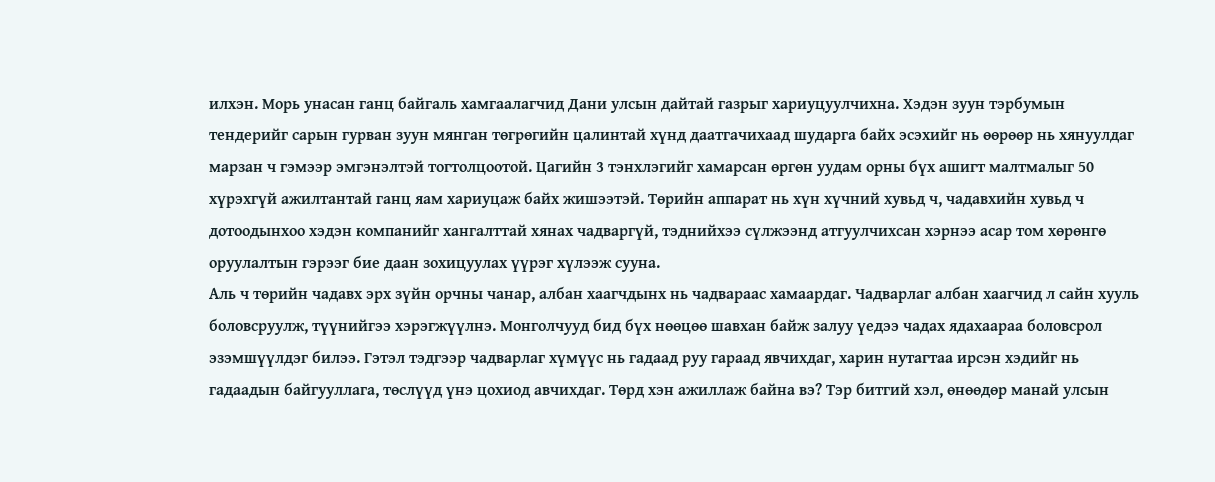илхэн. Морь унасан ганц байгаль хамгаалагчид Дани улсын дайтай газрыг хариуцуулчихна. Хэдэн зуун тэрбумын тендерийг сарын гурван зуун мянган төгрөгийн цалинтай хүнд даатгачихаад шударга байх эсэхийг нь өөрөөр нь хянуулдаг марзан ч гэмээр эмгэнэлтэй тогтолцоотой. Цагийн 3 тэнхлэгийг хамарсан өргөн уудам орны бүх ашигт малтмалыг 50 хүрэхгүй ажилтантай ганц яам хариуцаж байх жишээтэй. Төрийн аппарат нь хүн хүчний хувьд ч, чадавхийн хувьд ч дотоодынхоо хэдэн компанийг хангалттай хянах чадваргүй, тэднийхээ сүлжээнд атгуулчихсан хэрнээ асар том хөрөнгө оруулалтын гэрээг бие даан зохицуулах үүрэг хүлээж сууна.
Аль ч төрийн чадавх эрх зүйн орчны чанар, албан хаагчдынх нь чадвараас хамаардаг. Чадварлаг албан хаагчид л сайн хууль боловсруулж, түүнийгээ хэрэгжүүлнэ. Монголчууд бид бүх нөөцөө шавхан байж залуу үедээ чадах ядахаараа боловсрол эзэмшүүлдэг билээ. Гэтэл тэдгээр чадварлаг хүмүүс нь гадаад руу гараад явчихдаг, харин нутагтаа ирсэн хэдийг нь гадаадын байгууллага, төслүүд үнэ цохиод авчихдаг. Төрд хэн ажиллаж байна вэ? Тэр битгий хэл, өнөөдөр манай улсын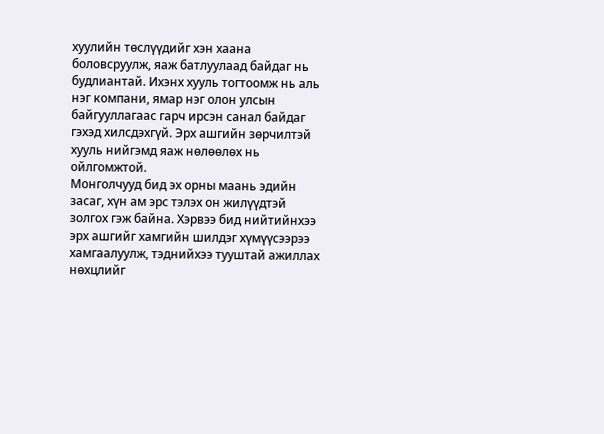хуулийн төслүүдийг хэн хаана боловсруулж, яаж батлуулаад байдаг нь будлиантай. Ихэнх хууль тогтоомж нь аль нэг компани, ямар нэг олон улсын байгууллагаас гарч ирсэн санал байдаг гэхэд хилсдэхгүй. Эрх ашгийн зөрчилтэй хууль нийгэмд яаж нөлөөлөх нь ойлгомжтой.
Монголчууд бид эх орны маань эдийн засаг, хүн ам эрс тэлэх он жилүүдтэй золгох гэж байна. Хэрвээ бид нийтийнхээ эрх ашгийг хамгийн шилдэг хүмүүсээрээ хамгаалуулж, тэднийхээ тууштай ажиллах нөхцлийг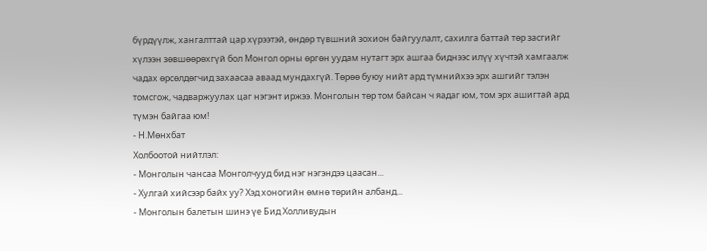бүрдүүлж, хангалттай цар хүрээтэй, өндөр түвшний зохион байгуулалт, сахилга баттай төр засгийг хүлээн зөвшөөрөхгүй бол Монгол орны өргөн уудам нутагт эрх ашгаа биднээс илүү хүчтэй хамгаалж чадах өрсөлдөгчид захаасаа аваад мундахгүй. Төрөө буюу нийт ард түмнийхээ эрх ашгийг тэлэн томсгож, чадваржуулах цаг нэгэнт иржээ. Монголын төр том байсан ч яадаг юм, том эрх ашигтай ард түмэн байгаа юм!
- Н.Мөнхбат
Холбоотой нийтлэл:
- Монголын чансаа Монголчууд бид нэг нэгэндээ цаасан...
- Хулгай хийсээр байх уу? Хэд хоногийн өмнө төрийн албанд...
- Монголын балетын шинэ үе Бид Холливудын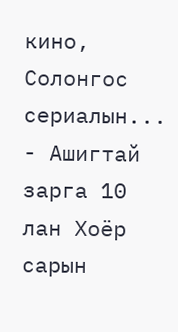кино, Солонгос сериалын...
- Ашигтай зарга 10 лан Хоёр сарын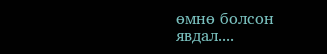өмнө болсон явдал....